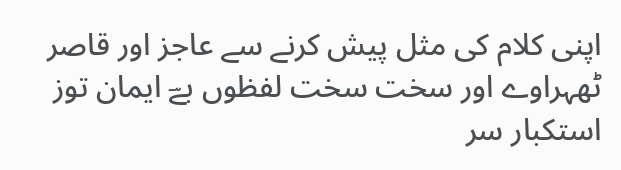اپنی کلام کی مثل پیش کرنے سے عاجز اور قاصر ٹھہراوے اور سخت سخت لفظوں بےؔ ایمان توز استکبار سر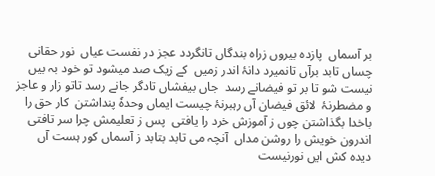بر آسماں  پازدہ بیروں زراہ بندگاں تانگردد عجز در نفست عیاں  نور حقانی چساں تابد برآں تانمیرد دانۂ اندر زمیں  کے زیک صد میشود تو خود بہ بیں نیست شو تا بر تو فیضانے رسد  جاں بیفشاں تادگر جانے رسد تاتو زار و عاجز و مضطرنۂ  لائق فیضان آں رہبرنۂ چیست ایماں وحدہٗ پنداشتن  کار حق را باخدا بگذاشتن چوں ز آموزش خرد را یافتی  پس ز تعلیمش چرا سر تافتی اندرون خویش را روشن مداں  آنچہ می تابد بتابد ز آسماں کور ہست آں دیدہ کش ایں نورنیست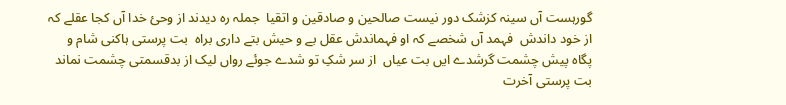گورہست آں سینہ کزشک دور نیست صالحین و صادقین و اتقیا  جملہ رہ دیدند از وحئ خدا آں کجا عقلے کہ از خود داندش  فہمد آں شخصے کہ او فہماندش عقل بے و حیش بتے داری براہ  بت پرستی ہاکنی شام و پگاہ پیش چشمت گرشدے ایں بت عیاں  از سر شکِ تو شدے جوئے رواں لیک از بدقسمتی چشمت نماند  بت پرستی آخرت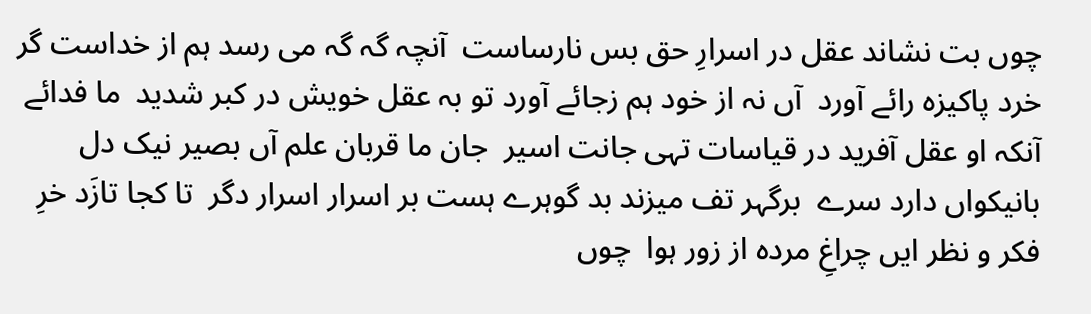چوں بت نشاند عقل در اسرارِ حق بس نارساست  آنچہ گہ گہ می رسد ہم از خداست گر خرد پاکیزہ رائے آورد  آں نہ از خود ہم زجائے آورد تو بہ عقل خویش در کبر شدید  ما فدائے آنکہ او عقل آفرید در قیاسات تہی جانت اسیر  جان ما قربان علم آں بصیر نیک دل بانیکواں دارد سرے  برگہر تف میزند بد گوہرے ہست بر اسرار اسرار دگر  تا کجا تازَد خرِ فکر و نظر ایں چراغِ مردہ از زور ہوا  چوں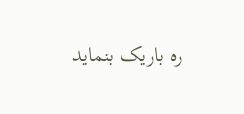رہ باریک بنماید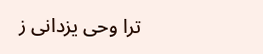ترا وحی یزدانی ز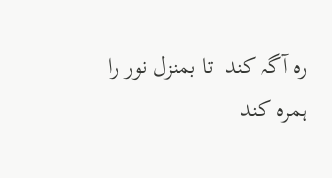رہ آگہ کند  تا بمنزل نور را ہمرہ کند